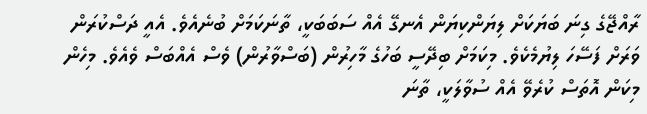ރާއްޖޭގެ ގިނަ ބަޔަކަށް ލިޔަންކިޔަން އެނގޭ އެއް ސަބަބަކީ، ތާނަކަމަށް ބުނެއެވެ. އެއީ ދަސްކުރަން ވަރަށް ފަސޭހަ ލިޔުމެކެވެ. މިކަމަށް ބިދޭސީ ބަހުގެ މާހިރުން (ބަސްވާރުން) ވެސް އެއްބަސް ވެއެވެ. މިހެން މިކަން އޮތަސް ކުރެވޭ އެއް ސުވާލަކީ، ތާނަ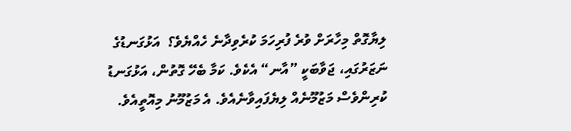ލިޔާގޮތް މިހާރަށް ވުރެ ފުރިހަމަ ކުރެވިދާނެ ހެއްޔެވެ؟  އަޅުގަނޑުގެ ނަޒަރުގައި، ޖަވާބަކީ ”އާނ“ އެކެވެ. ކަމާ ބެހޭ ގޮތުން، އަޅުގަނޑު ކުރިންވެސް މަޒުމޫނެއް ލިޔެފައިވާނެއެވެ. އެ މަޒުމޫނު މިއޮތީއެވެ.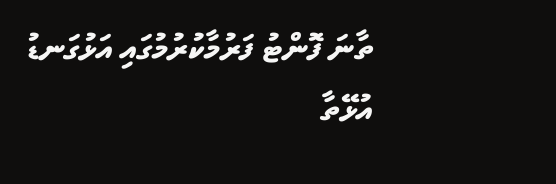ތާނަ ފޮންޓު ފަރުމާކުރުމުގައި އަޅުގަނޑު އުޅޭތާ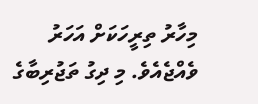މިހާރު ތިރީހަކަށް އަހަރު ވެއްޖެއެވެ. މި ދިގު ތަޖުރިބާގެ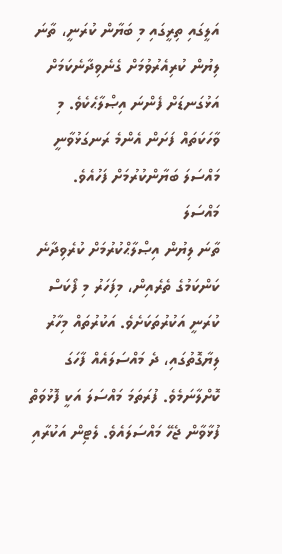އަލީގައި ތިރީގައި މި ބަޔާން ކުރަނީ، ތާނަ ލިޔުން ކުރިއެރުވުމަށް ގެނެވިދާނެކަމަށް އަޅުގަނޑަށް ފެންނަ އިޞްލާޙެކެވެ. މި ވާހަކަތައް ފަށަން އެންމެ ރަނގަޅުވާނީ މައްސަލަ ބަޔާންކުރުމަށް ފަހުއެވެ.
މައްސަލަ
ތާނަ ލިޔުން އިޞްލާޙްކުރުމަށް ކުރެވިދާނެ ކަންކަމުގެ ތެރެއިން، މިފަހަރު މި ފޯކަސް ކުރަނީ އަކުރުތަކަށެވެ. އަކުރުތައް މިހާރު ލިޔާގޮތުގައި، ދެ މައްސަލައެއް ފާހަގަ ކޮށްލާނަމެވެ. ފުރަތަމަ މައްސަލަ އަކީ ފޮޅުވަތް ފުޅާވާން ޖެހޭ މައްސަލައެވެ. ލެޓިން އަކުރާއި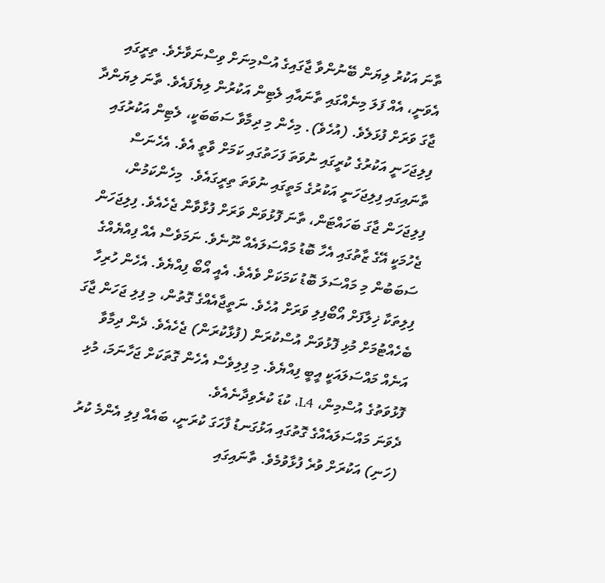ތާނަ އަކުރު ލިޔަން ބޭނުންވާ ޖާގައިގެ އުސްމިނަށް ވިސްނަވާށެވެ. ތިރީގައި އެވަނީ، އެއް ފަލަ މިނެއްގައި ތާނައާއި ލެޓިން އަކުރުން ލިޔެފައެވެ. ތާނަ ލިޔަންދާ ޖާގަ ވަރަށް ފުޅަލެވެ. (އުހެވެ). މިހެން މި ދިމާވާ ސަބަބަކީ، ލެޓިން އަކުރުގައި ފިލިޖަހަނީ އަކުރުގެ ކުރީގައި ނުވަތަ ފަހަތުގައި ކަމަށް ވާތީ އެވެ. އެހެނަސް ތާނައިގައި ފިލިޖަހަނީ އަކުރުގެ މަތީގައި ނުވަތަ ތިރީގައެވެ.  މިހެންކަމުން، ފިލިޖަހަން ޖާގަ ބަހައްޓަން، ތާނަ ފޮޅުވަން ވަރަށް ފުޅާވާން ޖެހެއެވެ. ފިލިޖަހަން ޖެހުމަކީ އޭގެ ޒާތުގައި އެހާ ބޮޑު މައްސަލައެއް ނޫނެވެ. ނަމަވެސް އެއް ފިއްޔެއްގެ ސަބަބުން މި މައްސަލަ ބޮޑު ކަމަކަށް ވެއެވެ. އެއީ އޯބޯ ފިއްޔެވެ. އެހެން ހުރިހާ ފިލިތަކާ ޚިލާފަށް އޯބޯފިލި ވަރަށް އުހެވެ. ނަތީޖާއެއްގެ ގޮތުން، މި ފިލި ޖަހަން ޖާގަ ބެހެއްޓުމަށް މުޅި ފޮޅުވަން އުސްކުރަން (ފުޅާކުރަން) ޖެހެއެވެ. ދެން ދިމާވާ އަނެއް މައްސަލައަކީ އީބީ ފިއްޔެވެ. މި ފިލިވެސް އެހެން ގޮތަކަށް ޖަހާނަމަ، މުޅި ފޮޅުވަތުގެ އުސްމިން، L4، ކުޑަ ކުރެވިދާނެއެވެ.
ދެވަނަ މައްސަލައެއްގެ ގޮތުގައި އަޅުގަނޑު ފާހަގަ ކުރަނީ، ބައެއް ފިލި އެންމެ ކުރު (ހަނި) އަކުރަށް ވުރެ ފުޅާވުމެވެ. ތާނައިގައި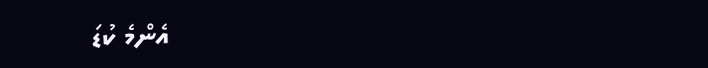އެންމެ ކުޑަ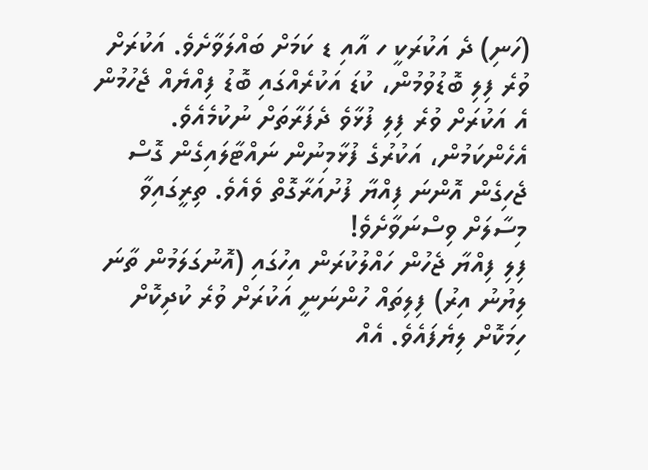(ހަނި) ދެ އަކުރަކީ ހ އާއި ޑ ކަމަށް ބައްލަވާށެވެ. އަކުރަށް ވުރެ ފިލި ބޮޑުވުމުން، ކުޑަ އަކުރެއްގައި ބޮޑު ފިއްޔެއް ޖެހުމުން އެ އަކުރަށް ވުރެ ފިލި ފުޅާވެ ދެފަރާތަށް ނުކުމެއެވެ. އެހެންކަމުން، އަކުރުގެ ފުޅާމިނުން ނައްޓާލައިގެން ގޮސް ޖެހިގެން އޮންނަ ފިއްޔާ ފުށުއަރާގޮތް ވެއެވެ. ތިރީގައިވާ މިސާލަށް ވިސްނަވާށެވެ!
ފިލި ފިއްޔާ ޖެހުން ހައްލުކުރަން އިހުގައި (އޮނުގަލަމުން ތާނަ ލިޔުނު އިރު) ފިލިތައް ހުންނަނީ އަކުރަށް ވުރެ ކުދިކޮށް ހިމަކޮށް ލިޔެފައެވެ. އެއް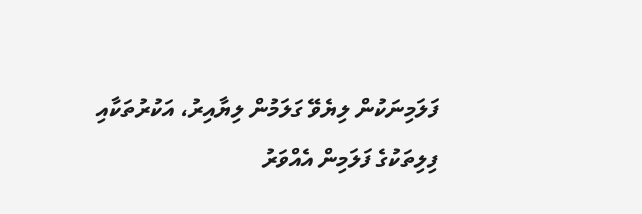ފަލަމިނަކުން ލިޔެވޭ ގަލަމުން ލިޔާއިރު، އަކުރުތަކާއި ފިލިތަކުގެ ފަލަމިން އެއްވަރު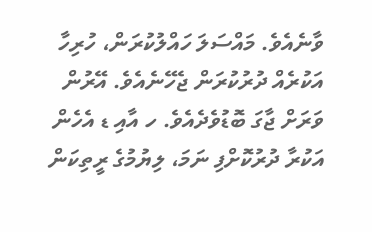ވާނެއެވެ. މައްސަލަ ހައްލުކުރަން، ހުރިހާ އަކުރެއް ދުރުކުރަން ޖެހޭނެއެވެ. އޭރުން ވަރަށް ޖާގަ ބޮޑުވެދެއެވެ. ހ އާއި ޑ އެހެން އަކުރާ ދުރުކޮށްފި ނަމަ، ލިޔުމުގެ ރީތިކަން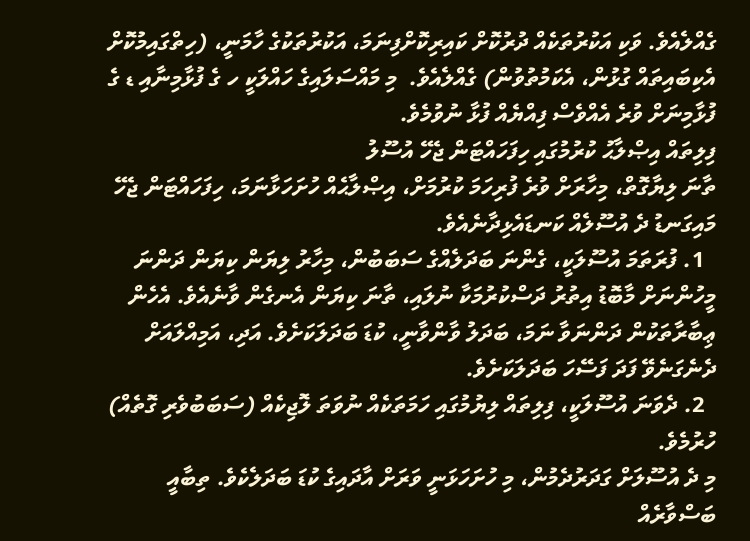ގެއްލެއެވެ. ވަކި އަކުރުތަކެއް ދުރުކޮށް ކައިރިކޮށްފިނަމަ، އަކުރުތަކުގެ ހާމަނީ، (ހިތްގައިމުކޮށް އެކިބައިތައް ގުޅުން، އެކަމުތުވުން) ގެއްލެއެވެ.  މި މައްސަލައިގެ ހައްލަކީ ހ ގެ ފުޅާމިނާއި ޑ ގެ ފުޅާމިނަށް ވުރެ އެއްވެސް ފިއްޔެއް ފުޅާ ނުވުމެވެ.
ފިލިތައް އިޞްލާޙު ކުރުމުގައި ހިފަހައްޓަން ޖެހޭ އުސޫލު
ތާނަ ލިޔާގޮތް، މިހާރަށް ވުރެ ފުރިހަމަ ކުރުމަށް، އިޞްލާޙެއް ހުށަހަޅާނަމަ، ހިފަހައްޓަން ޖެހޭ މައިގަނޑު ދެ އުސޫލެއް ކަނޑައެޅިދާނެއެވެ.
  1. ފުރަތަމަ އުސޫލަކީ، ގެންނަ ބަދަލެއްގެ ސަބަބުން، މިހާރު ލިޔަން ކިޔަން ދަންނަ މީހުންނަށް މާބޮޑު އިތުރު ދަސްކުރުމަކާ ނުލައި، ތާނަ ކިޔަން އެނގެން ވާނެއެވެ. އެހެން ޢިބާރާތަކުން ދަންނަވާ ނަމަ، ބަދަލު ވާންވާނީ، ކުޑަ ބަދަލަކަށެވެ. އަދި، އަމިއްލައަށް ދެނެގަނެވޭ ފަދަ ފަސޭހަ ބަދަލަކަށެވެ.
  2. ދެވަނަ އުސޫލަކީ، ފިލިތައް ލިޔުމުގައި ހަމަތަކެއް ނުވަތަ ލޮޖިކެއް (ސަބަބުވެރި ގޮތެއް) ހުރުމެވެ.
މި ދެ އުސޫލަށް ގަދަރުދެމުން، މި ހުށަހަޅަނީ ވަރަށް އާދައިގެ ކުޑަ ބަދަލެކެވެ. ތިބާއީ ބަސްވާރެއް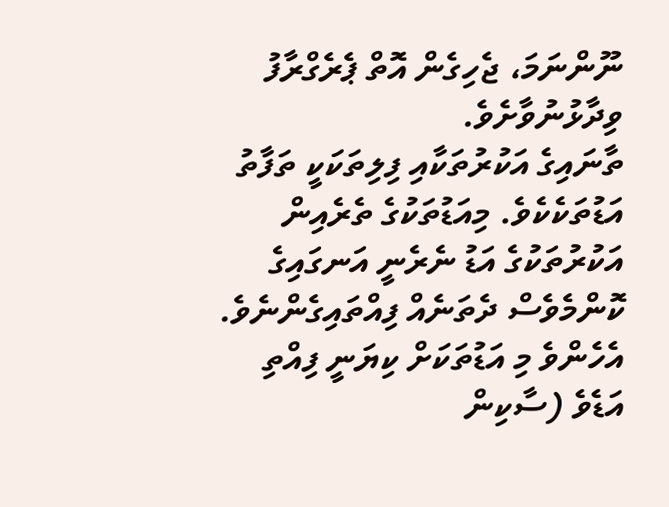ނޫންނަމަ، ޖެހިގެން އޮތް ޕެރެގްރާފު ވިދާޅުނުވާށެވެ.
ތާނައިގެ އަކުރުތަކާއި ފިލިތަކަކީ ތަފާތު އަޑުތަކެކެވެ. މިއަޑުތަކުގެ ތެރެއިން އަކުރުތަކުގެ އަޑު ނެރެނީ އަނގައިގެ ކޮންމެވެސް ދެތަނެއް ފިއްތައިގެންނެވެ. އެހެންވެ މި އަޑުތަކަށް ކިޔަނީ ފިއްތި އަޑެވެ (ސާކިން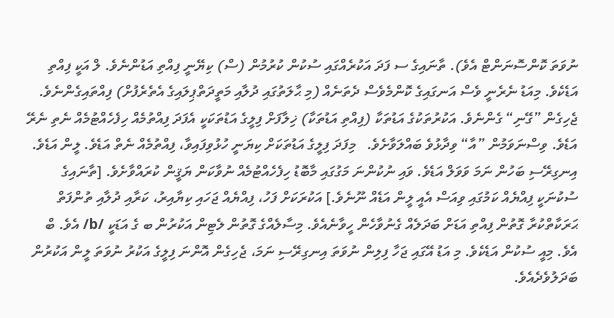ނުވަތަ ކޮންސޮނަންޓް އެވެ). ތާނައިގެ ސ ފަދަ އަކުރެއްގައި ސުކުން ކުރުމުން (ސް) ކިޔޭނީ ފިއްތި އަޑުންނެވެ. ލް އަކީ ފިއްތި އަޑެކެވެ. މިއަޑު ނެރެނީ ވެސް އަނގައިގެ ކޮންމެވެސް ދެތަނެއް (މި ޙާލަތުގައި ދުލާއި މަތީދަތްޕިލައިގެ އެތެރެފުށް) ފިއްތައިގެންނެވެ. ޖެހިގެން ”ގޭނި“ ގެންނެވެ. އަކުރުތަކުގެ އަޑުތަކާ (ފިއްތި އަޑުތަކާ) ޚިލާފަށް ފިލީގެ އަޑުތަކަކީ އެފަދަ ފިއްތުމެއް ހިފެހެއްޓުމެއް ނެތި ނެރޭ އަޑެވެ. ވިސްނަވަމުން ”އާ“ ވިދާޅުވެ ބައްލަވާށެވެ.   މިފަދަ ފިލީގެ އަޑުތަކަށް ކިޔަނީ ހުޅުވިފައިވާ، ފިއްތުމެއް ނެތް އަޑެވެ. ލީން އަޑެވެ. އިނގިރޭސި ބަހުން ނަމަ ވަވަލް އަޑެވެ. ވައި ނުކުންނަ މަގުގައި މާބޮޑު ހިފެހެއްޓުމެއް ނުވާކަން ޔަޤީން ކުރައްވާށެވެ. [ތާނައިގެ ސުކުނަކީ ފިއްޔެއް ކަމުގައި ވިއަސް އެއީ ލީން އަޑެއް ނޫނެވެ.] އަކުރަކަށް ފަހު، ފިއްޔެއް ޖަހައި ކިޔާއިރު، ކަރާއި ދުލާއި ތުންފަތް ޙަރަކާތްކުރާ ގޮތުން ފިއްތި އަޑަށް ބަދަލެއް ގެނުވާހެން ހީވާނެއެވެ. މިސާލެއްގެ ގޮތުން ލެޓިން އަކުރުން ބ ގެ އަޑަކީ /b/ އެވެ. ބް އެވެ. މިއީ ސުކުން އަޑެކެވެ. މި އަޑު އޭގައި ޖަހާ ފިލިން ނުވަތަ އިނގިރޭސި ނަމަ، ޖެހިގެން އޮންނަ ފިލީގެ އަކުރު ނުވަތަ ލީން އަކުރުން ބަދަލުވެދެއެވެ.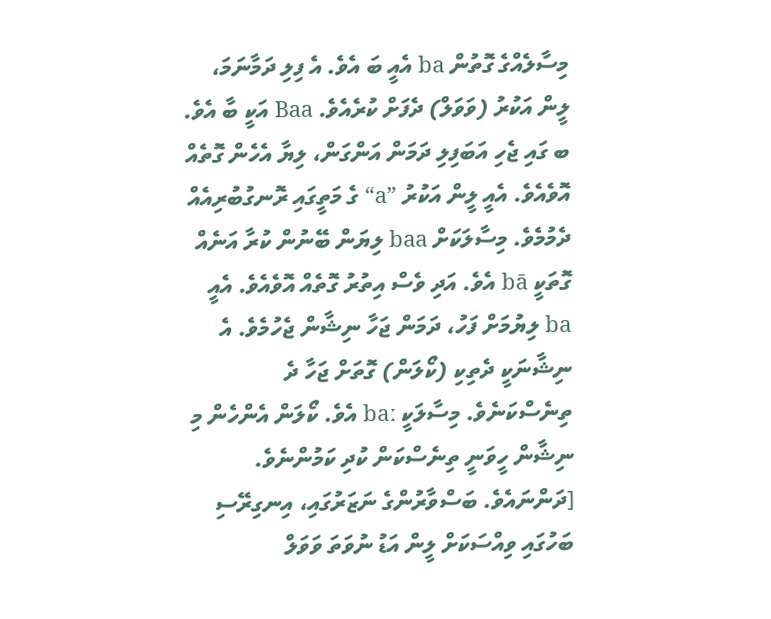މިސާލެއްގެ ގޮތުން ba އެއީ ބަ އެވެ. އެ ފިލި ދަމާނަމަ، ލީން އަކުރު (ވަވަލް) ދެފަށް ކުރެއެވެ. Baa އަކީ ބާ އެވެ. ބ ގައި ޖެހި އަބަފިލި ދަމަން އަންގަން، ލިޔާ އެހެން ގޮތެއް އޮވެއެވެ. އެއީ ލީން އަކުރު ”a“ ގެ މަތީގައި ރޮނގުބުރިއެއް ދެމުމެވެ. މިސާލަކަށް baa ލިޔަން ބޭނުން ކުރާ އަނެއް ގޮތަކީ bā އެވެ. އަދި ވެސް އިތުރު ގޮތެއް އޮވެއެވެ. އެއީ ba ލިޔުމަށް ފަހު، ދަމަން ޖަހާ ނިޝާން ޖެހުމެވެ. އެ ނިޝާނަކީ ދެތިކި (ކޯލަން) ގޮތަށް ޖަހާ ދެ ތިނެސްކަނެވެ. މިސާލަކީ baː އެވެ. ކޯލަން އެންހެން މި ނިޝާން ހީވަނީ ތިނެސްކަން ކުދި ކަމުންނެވެ. [ދަންނައެވެ. ބަސްވާރުންގެ ނަޒަރުގައި، އިނގިރޭސި ބަހުގައި ވިއްސަކަށް ލީން އަޑު ނުވަތަ ވަވަލް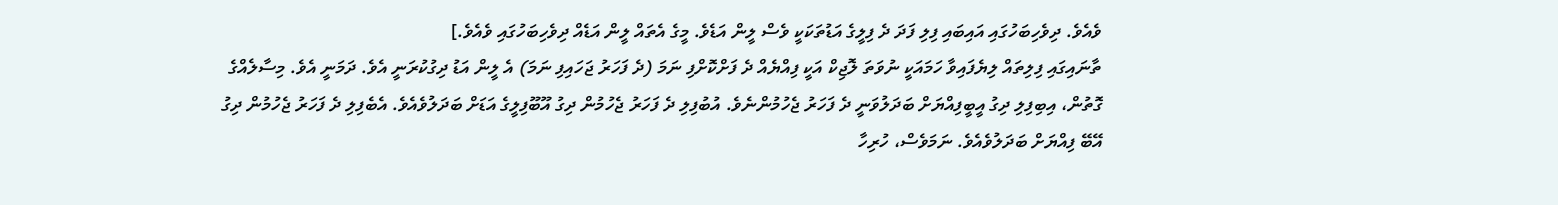ވެއެވެ. ދިވެހިބަހުގައި އައިބައި ފިލި ފަދަ ދެ ފިލީގެ އަޑުތަކަކީ ވެސް ލީން އަޑެވެ. މީގެ އެތައް ލީން އަޑެއް ދިވެހިބަހުގައި ވެއެވެ.]
ތާނައިގައި ފިލިތައް ލިޔެފައިވާ ހަމައަކީ ނުވަތަ ލޮޖިކް އަކީ ފިއްޔެއް ދެ ފަށްކޮށްފި ނަމަ (ދެ ފަހަރު ޖަހައިފި ނަމަ) އެ ލީން އަޑު ދިގުކުރަނީ އެވެ. ދަމަނީ އެވެ. މިސާލެއްގެ ގޮތުން، އިބިފިލި ދިގު އީބީފިއްޔަށް ބަދަލުވަނީ ދެ ފަހަރު ޖެހުމުންނެވެ. އުބުފިލި ދެ ފަހަރު ޖެހުމުން ދިގު އޫބޫފިލީގެ އަޑަށް ބަދަލުވެއެވެ. އެބެފިލި ދެ ފަހަރު ޖެހުމުން ދިގު އޭބޭ ފިއްޔަށް ބަދަލުވެއެވެ. ނަމަވެސް، ހުރިހާ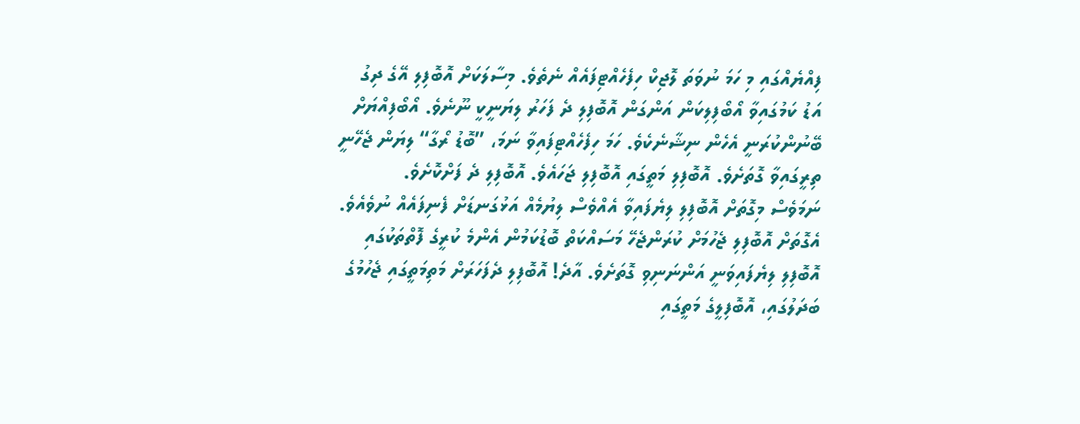ފިއްޔެއްގައި މި ހަމަ ނުވަތަ ލޮޖިކް ހިފެހެއްޓިފައެއް ނެތެވެ. މިސާލަކަށް އޮބޮފިލި އޭގެ ދިގު އަޑު ކަމުގައިވާ އޯބޯފިލިކަން އަންގަން އޮބޮފިލި ދެ ފަހަރު ލިޔަނީކީ ނޫނެވެ. އޯބޯފިއްޔަށް ބޭނުންކުރަނީ އެހެން ނިޝާނެކެވެ. ހަމަ ހިފެހެއްޓިފައިވާ ނަމަ، ”ބޮޑު ރޯގާ“ ލިޔަން ޖެހޭނީ ތިރީގައިވާ ގޮތަށެވެ. އޮބޮފިލި މަތީގައި އޮބޮފިލި ޖަހައެވެ. އޮބޮފިލި ދެ ފަށްކޮށެވެ.
ނަމަވެސް މިގޮތަށް އޮބޮފިލި ލިޔެފައިވާ އެއްވެސް ލިޔުމެއް އަޅުގަނޑަށް ފެނިފައެއް ނުވެއެވެ. އެގޮތަށް އޮބޮފިލި ޖެހުމަށް ކުރަންޖެހޭ މަސައްކަތް ބޮޑުކަމުން އެންމެ ކުރީގެ ފޮތްތަކުގައި އޮބޮފިލި ލިޔެފައިވަނީ އަންނަނިވި ގޮތަށެވެ. އާދެ! އޮބޮފިލި ދެފަހަރަށް މަތިމަތީގައި ޖެހުމުގެ ބަދަލުގައި، އޮބޮފިލީގެ މަތީގައި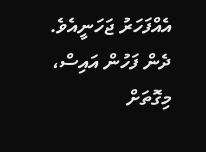އެއްފަހަރު ޖަހަނީއެވެ.
ދެން ފަހުން އައިސް، މިގޮތަށް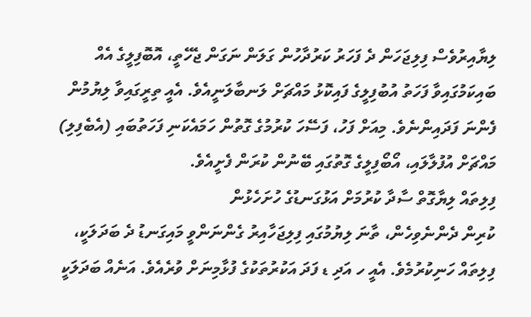ލިޔާއިރުވެސް ފިލިޖަހަން ދެ ފަހަރު ކަރުދާހުން ގަލަން ނަގަން ޖެހޭތީ، އޮބޮފިލީގެ އެއް ބައިކަމުގައިވާ ފަހަތު އުބުފިލީގެ ފައިކޮޅު މައްޗަށް ލަނބާލަނީއެވެ. އެއީ ތިރީގައިވާ ލިޔުމުން ފެންނަ ފަދައިންނެވެ. މިއަށް ފަހު، ފަސޭހަ ކުރުމުގެ ގޮތުން ހަމައެކަނި ފަހަތުބައި (އެބެފިލި) މައްޗަށް އުފުލާލައި، އޯބޯފިލީގެ ގޮތުގައި ބޭނުން ކުރަން ފެށީއެވެ.
ފިލިތައް ލިޔާގޮތް ސާދާ ކުރުމަށް އަޅުގަނޑުގެ ހުށަހެޅުން
ކުރިން ދެންނެވިހެން، ތާނަ ލިޔުމުގައި ފިލިޖަހާއިރު ގެންނަންވީ މައިގަނޑު ދެ ބަދަލަކީ، ފިލިތައް ހަނިކުރުމެވެ. އެއީ ހ އަދި ޑ ފަދަ އަކުރުތަކުގެ ފުޅާމިނަށް ވުރެއެވެ. އަނެއް ބަދަލަކީ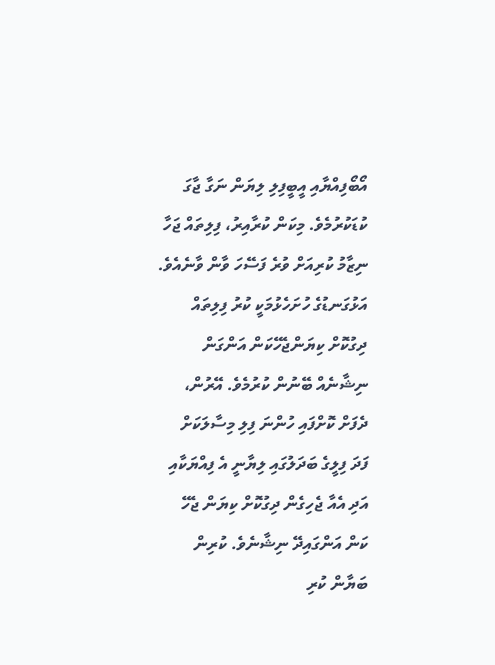އޯބޯފިއްޔާއި އީބީފިލި ލިޔަން ނަގާ ޖާގަ ކުޑަކުރުމެވެ. މިކަން ކުރާއިރު، ފިލިތައް ޖަހާ ނިޒާމު ކުރިއަށް ވުރެ ފަސޭހަ ވާން ވާނެއެވެ.
އަޅުގަނޑުގެ ހުށަހެޅުމަކީ ކުރު ފިލިތައް ދިގުކޮށް ކިޔަންޖެހޭކަން އަންގަން ނިޝާނެއް ބޭނުން ކުރުމެވެ. އޭރުން، ދެފަށް ކޮށްފައި ހުންނަ ފިލި މިސާލަކަށް      ފަދަ ފިލީގެ ބަދަލުގައި ލިޔާނީ އެ ފިއްޔަކާއި އަދި އެއާ ޖެހިގެން ދިގުކޮށް ކިޔަން ޖެހޭ ކަން އަންގައިދޭ ނިޝާނެވެ. ކުރިން ބަޔާން ކުރި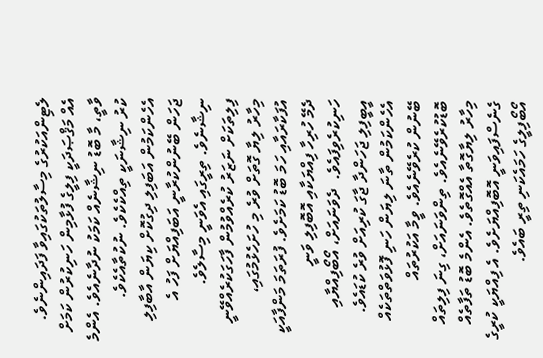ލެޓިންއަކުރުގެ މިސާލުތަކުގައިވާ ފަދައިންނެވެ. އެއް މަޤްޞަދަކީ ފިލީގެ ފުޅާމިން ހަނިކުރުން ކަމަށް ވާތީ، މާ ބޮޑު ނިޝާނެއް ކަމަކު ނުދާނެއެވެ. އެންމެ ކުރު ނިޝާނަކީ ތިއްކެކެވެ. ނުކުތާއެކެވެ. އެހެންކަމުން އަބަފިލި ދިގުކޮށް ކިޔަން އާބާފިލި ޖަހަން ބޭނުންކުރާނީ އަބަފިއްޔަށް ފަހު އެ ނިޝާނެވެ. ތިރީގައި އެވަނީ މިސާލެވެ.
ފިލިތަކަށް ނަޒަރު ކުރެއްވުމުން ފާހަގަކުރެއްވޭނީ މިހާރު ލިޔާ ގޮތަށް ވުރެ މި ހުށަހެޅުމުގައި، އުފަކާރައާއި ހަމަ ބޮޑު ކަމަށެވެ. ފުރަތަމަ މަންފާއަކީ ދެމޭ ހުރިހާ ފިއްޔަކާއި އޮބޮފިލި ވަނީ ހަނިކުރެވިފައެވެ.  ދެވަނައަށް، އޯބޯފިއްޔާއި އީބީފިލި ޖަހަންދާ ޖާގަ ކުރިއަށް ވުރެ ކުޑައެވެ. އެހެންކަމުން ތާނަ ލިޔަން ހަނި ފޮޅުވަތްތަކެއް ބޭނުން ކުރެވޭނެއެވެ. ވީމާ އަކުރުތައް ބޮޑުކުރެވޭނެއެވެ. ތިންވަނައަށް، ގިނަ ފިލިތައް މިހާރު ލިޔާގޮތާ އެއްގޮތެވެ. އެންމެ ބޮޑު ތަފާތެއް ގެނެސްފައިވަނީ އޮބޮފިއްޔަށެވެ. އެ ފިއްޔަކީ ކުރީގެ އޯބޯފިލީގެ ހަމައެކަނި ތިރީ ބައެވެ.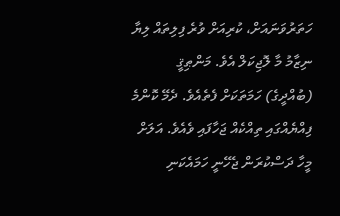ހަތަރުވަނައަށް، ކުރިއަށް ވުރެ ފިލިތައް ލިޔާ ނިޒާމު މާ ލޮޖިކަލް އެވެ. މަންޠިޤީ (ބުއްދީގެ) ހަމަތަކަށް ފެތެއެވެ. ދެމޭ ކޮންމެ ފިއްޔެއްގައި ތިއްކެއް ޖަހާފައި ވެއެވެ. އަލަށް މީހާ ދަސްކުރަން ޖެހޭނީ ހަމައެކަނި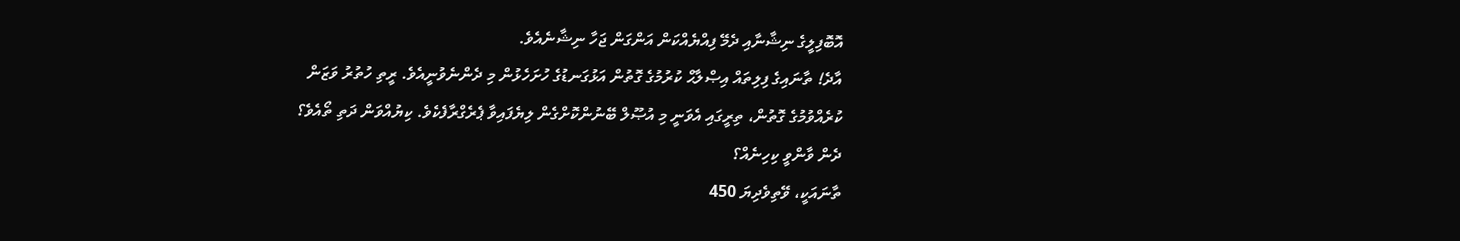އޮބޮފިލީގެ ނިޝާނާއި ދެމޭ ފިއްޔެއްކަން އަންގަން ޖަހާ ނިޝާނެއެވެ.
އާދެ! ތާނައިގެ ފިލިތައް އިޞްލާޙް ކުރުމުގެ ގޮތުން އަޅުގަނޑުގެ ހުށަހެޅުން މި ދެންނެވުނީއެވެ. ރީތި ހުތުރު ވަޒަން ކުރެއްވުމުގެ ގޮތުން، ތިރީގައި އެވަނީ މި އުޞޫލް ބޭނުންކޮށްގެން ލިޔެފައިވާ ޕެރެގްރާފެކެވެ. ކިޔުއްވަން ދަތި ތޯއެވެ؟
ދެން ވާންވީ ކިހިނެއް؟
ތާނައަކީ، ވޭތިވެދިޔަ 450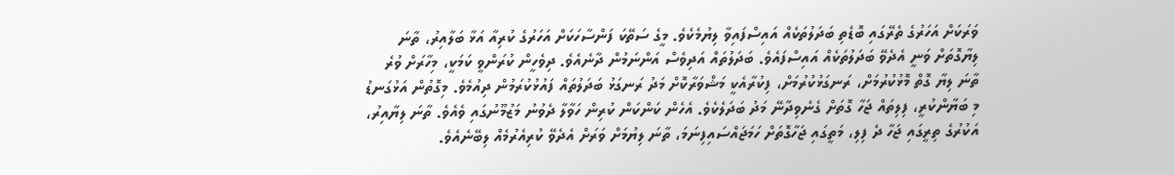ވަރަކަށް އަހަރުގެ ތެރޭގައި ބޮޑެތި ބަދަލުތަކެއް އައިސްފައިވާ ލިޔުމެކެވެ. މީގެ ސަތޭކަ ފަންސާހަކަށް އަހަރުގެ ކުރިއާ އަޅާ ބަލާއިރު، ތާނަ ލިޔާގޮތަށް ވަނީ އެދެވޭ ބަދަލުތަކެއް އައިސްފައެވެ. ބަދަލުތައް އަދިވެސް އަންނަމުން ދާނެއެވެ. ދިވެހީން ކުރަންވީ ކަމަކީ، މިހާރަށް ވުރެ ތާނަ ލިޔާ ގޮތް މޮޅުކުރުމަށް، ރަނގަޅުކުރުމަށް، ފިކުރާއެކީ މަޝްވަރާކޮށް މަދު ރަނގަޅު ބަދަލުތައް ފައުޅުކުރަމުން ދިއުމެވެ. މިގޮތުން އަޅުގަނޑު މި ބަޔާންކުރީ، ފިލިތައް ޖަހާ ގޮތަށް ގެނެވިދާނޭ މަދު ބަދަލެކެވެ. އެހެން ކަންކަން ކުރިން ހަވާލާ ދެވުނު މަޒުމޫނުގައި ވެއެވެ. ތާނަ ލިޔާއިރު، އަކުރުގެ ތިރީގައި ޖަހާ ދެ ފިލި، މަތީގައި ޖަހާގޮތަށް ހަމަޖައްސައިފިނަމަ، ތާނަ ލިޔުމަށް ވަރަށް އެދެވޭ ކުރިއެރުމެއް ލިބޭނެއެވެ.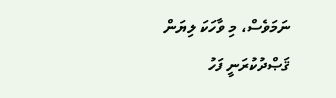ނަމަވެސް، މި ވާހަކަ ލިޔަން ޤަޞްދުކުރަނީ ފަހު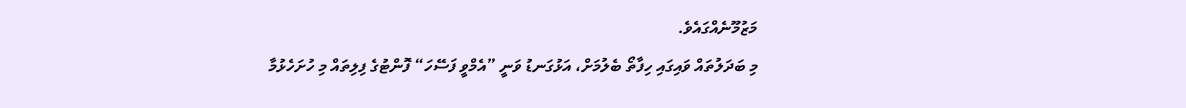މަޒުމޫނެއްގައެވެ.
މި ބަދަލުތައް ވައިގައި ހިފާތޯ ބެލުމަށް، އަޅުގަނޑު ވަނީ ”އެމްވީ ފަސޭހަ“ ފޮންޓުގެ ފިލިތައް މި ހުށަހެޅުމާ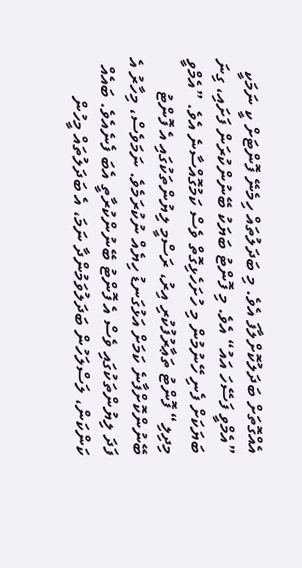އެއްގޮތަށް ބަދަލުކޮށްލާފަ އެވެ. މި ބަދަލުތައް ހިމެނޭ ފޮންޓަށް ކީ ނަމަކީ ”އެމްވީ ފަސޭހަ އައު“ އެވެ. މި ފޮންޓު ބަޔަކު ބޭނުންކުރަން ފަށައި، ގިނަ ބަޔަކަށް ފެނި ހޭނުމުން މި ހުށަހެޅިގޮތް ވެސް ކަމުގޮއްސާނެ އެވެ. ”އެމްވީ މިދިލި“ ފޮންޓު ތަޢާރުފުކުރި އިރު، ރަސްމީ ލިޔުންތަކުގައި އެ ފޮންޓު ބޭނުންކޮށްފާނެ ކަމަށް އަޅުގަނޑު ހިޔެއް ނުކުރަމެވެ. ނަމަވެސް، މިހާރު އެ ފަދަ ލިޔުންތަކުގައި ވެސް އެ ފޮންޓު ބޭނުންކުރާތީ އެބަ ފެނެއެވެ. ބައެއް ކަންކަން، ލަސްލަހުން ބަދަލުވަމުންދާ ނަމަ، އެ ބަދަލުތައް މީހުން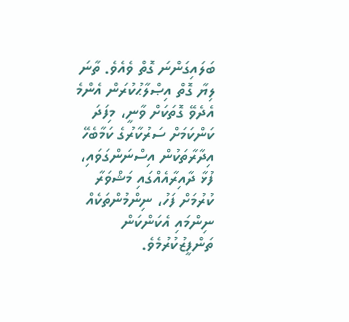ބަލައިގަންނަ ގޮތް ވެއެވެ. ތާނަ ލިޔާ ގޮތް އިޞްލާޙުކުރަން އެންމެ އެދެވޭ ގޮތަކަށް ވާނީ، މިފަދަ ކަންކަމަށް ސަރުކާރުގެ ކަމާބެހޭ އިދާރާތަކުން އިސްނަންގަވައި، ފުޅާ ދާއިރާއެއްގައި މަޝްވަރާ ކުރުމަށް ފަހު، ނިންމުންތަކެއް ނިންމައި އެކަންކަން ތަންފީޒުކުރުމެވެ.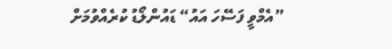”އެމްވީ ފަސޭހަ އައު“ ޑައުންލޯޑު ކުރެއްވުމަށް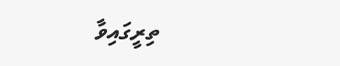ތިރީގައިވާ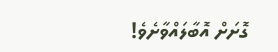ގޮށަށް އޮބާލައްވާށެވެ!